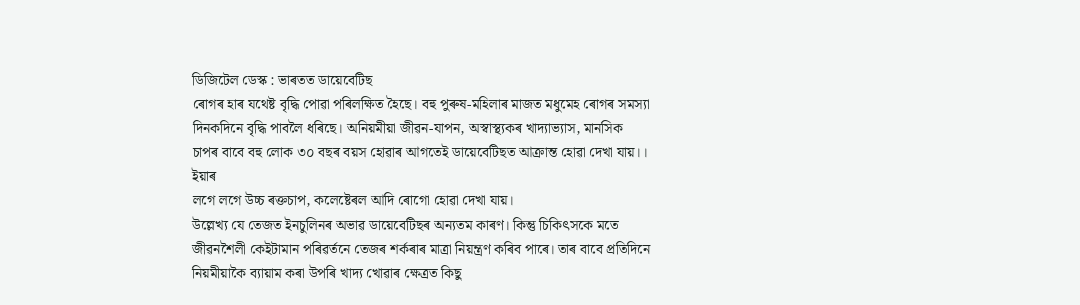ডিজিটেল ডেস্ক : ভাৰতত ডায়েবেটিছ
ৰোগৰ হাৰ যথেষ্ট বৃদ্ধি পোৱা পৰিলক্ষিত হৈছে। বহু পুৰুষ-মহিলাৰ মাজত মধুমেহ ৰোগৰ সমস্যা
দিনকদিনে বৃদ্ধি পাবলৈ ধৰিছে। অনিয়মীয়া জীৱন-যাপন, অস্বাস্থ্যকৰ খাদ্যাভ্যাস, মানসিক
চাপৰ বাবে বহু লোক ৩০ বছৰ বয়স হোৱাৰ আগতেই ডায়েবেটিছত আক্ৰান্ত হোৱা দেখা যায়।। ইয়াৰ
লগে লগে উচ্চ ৰক্তচাপ, কলেষ্টেৰল আদি ৰোগো হোৱা দেখা যায়।
উল্লেখ্য যে তেজত ইনচুলিনৰ অভাৱ ডায়েবেটিছৰ অন্যতম কাৰণ। কিন্তু চিকিৎসকে মতে জীৱনশৈলী কেইটামান পৰিৱৰ্তনে তেজৰ শৰ্কৰাৰ মাত্ৰা নিয়ন্ত্ৰণ কৰিব পাৰে। তাৰ বাবে প্ৰতিদিনে নিয়মীয়াকৈ ব্যায়াম কৰা উপৰি খাদ্য খোৱাৰ ক্ষেত্ৰত কিছু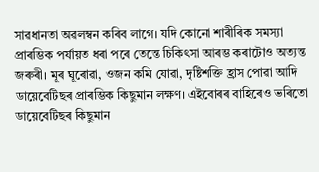সাৱধানতা অৱলম্বন কৰিব লাগে। যদি কোনো শাৰীৰিক সমস্যা প্ৰাৰম্ভিক পৰ্যায়ত ধৰা পৰে তেন্তে চিকিৎসা আৰম্ভ কৰাটোও অত্যন্ত জৰুৰী। মূৰ ঘূৰোৱা, ওজন কমি যোৱা, দৃষ্টিশক্তি হ্ৰাস পোৱা আদি ডায়েবেটিছৰ প্ৰাৰম্ভিক কিছুমান লক্ষণ। এইবোৰৰ বাহিৰেও ভৰিতো ডায়েবেটিছৰ কিছুমান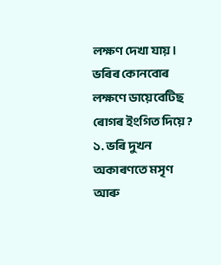লক্ষণ দেখা যায়।
ভৰিৰ কোনবোৰ লক্ষণে ডায়েবেটিছ ৰোগৰ ইংগিত দিয়ে?
১. ভৰি দুখন অকাৰণতে মসৃণ আৰু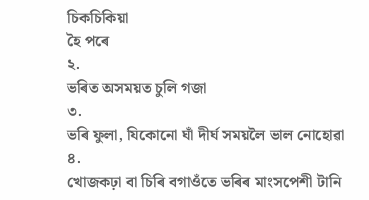চিকচিকিয়া
হৈ পৰে
২.
ভৰিত অসময়ত চুলি গজা
৩.
ভৰি ফুলা, যিকোনো ঘাঁ দীৰ্ঘ সময়লৈ ভাল নোহোৱা
৪.
খোজকঢ়া বা চিৰি বগাওঁতে ভৰিৰ মাংসপেশী টানি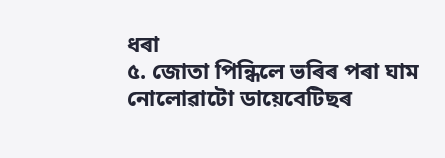ধৰা
৫. জোতা পিন্ধিলে ভৰিৰ পৰা ঘাম নোলোৱাটো ডায়েবেটিছৰ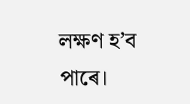লক্ষণ হ’ব পাৰে।